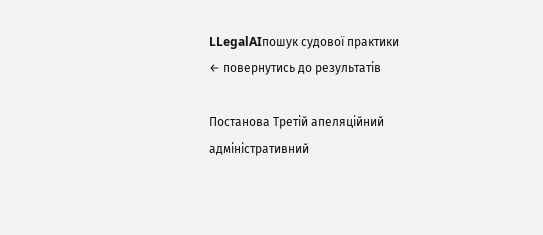LLegalAIпошук судової практики
← повернутись до результатів

Постанова Третій апеляційний адміністративний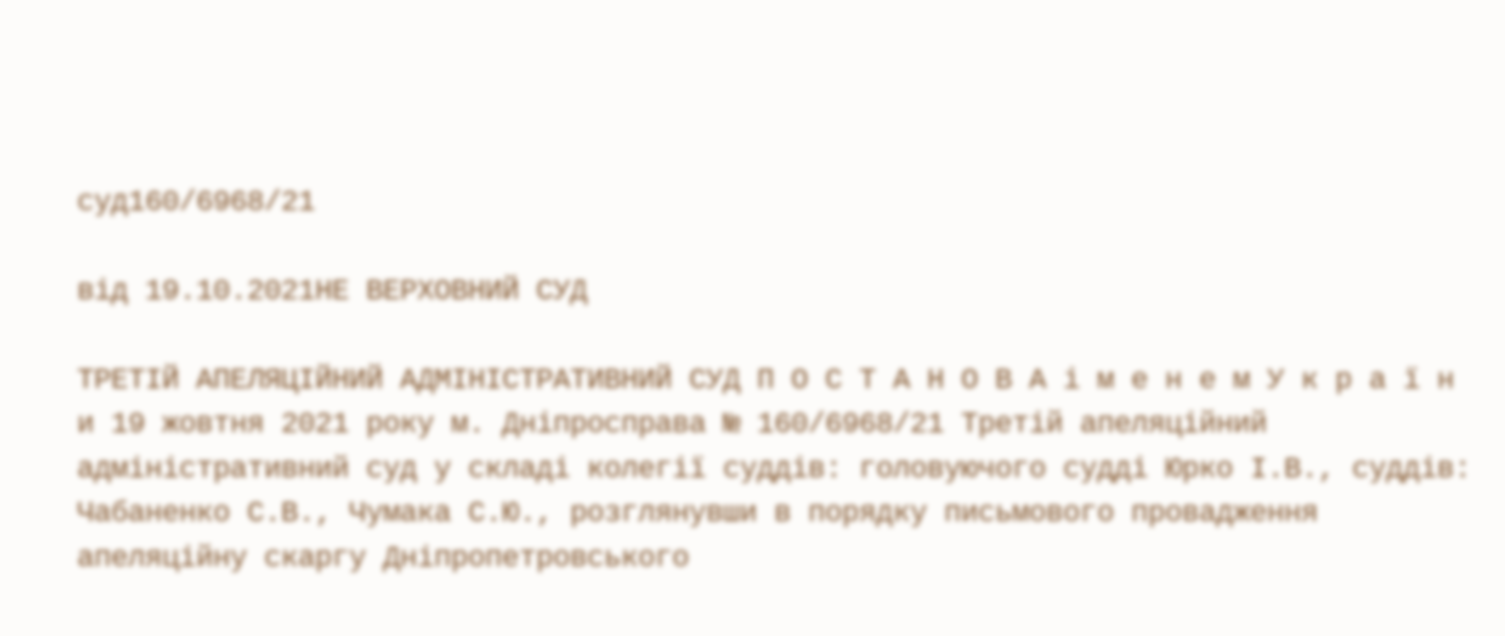суд160/6968/21

від 19.10.2021НЕ ВЕРХОВНИЙ СУД

ТРЕТІЙ АПЕЛЯЦІЙНИЙ АДМІНІСТРАТИВНИЙ СУД П О С Т А Н О В А і м е н е м У к р а ї н и 19 жовтня 2021 року м. Дніпросправа № 160/6968/21 Третій апеляційний адміністративний суд у складі колегії суддів: головуючого судді Юрко І.В., суддів: Чабаненко С.В., Чумака С.Ю., розглянувши в порядку письмового провадження апеляційну скаргу Дніпропетровського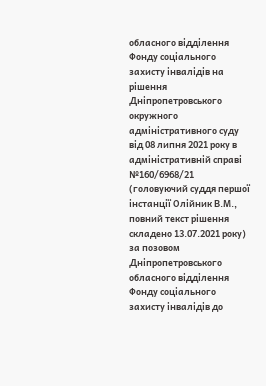обласного відділення Фонду соціального захисту інвалідів на рішення Дніпропетровського окружного адміністративного суду від 08 липня 2021 року в адміністративній справі №160/6968/21 (головуючий суддя першої інстанції Олійник В.М., повний текст рішення складено 13.07.2021 року) за позовом Дніпропетровського обласного відділення Фонду соціального захисту інвалідів до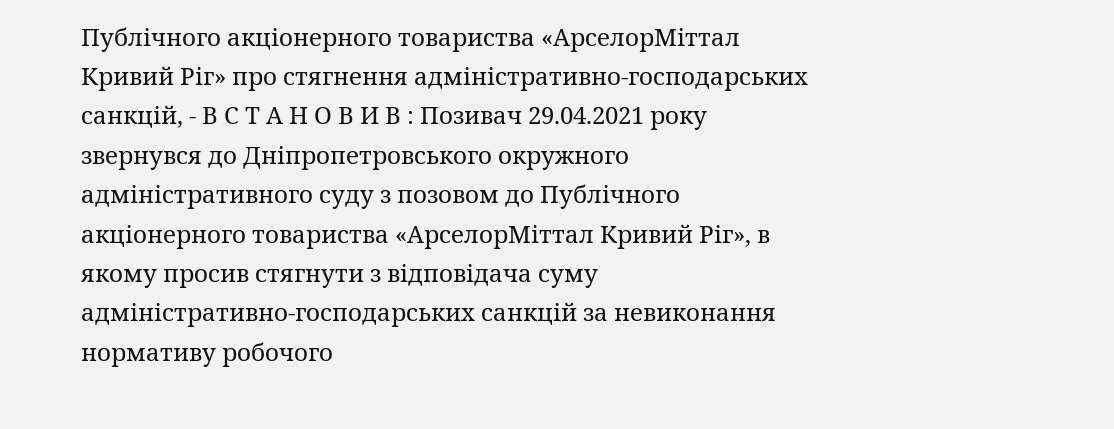Публічного акціонерного товариства «АрселорМіттал Кривий Ріг» про стягнення адміністративно-господарських санкцій, - В С Т А Н О В И В : Позивач 29.04.2021 року звернувся до Дніпропетровського окружного адміністративного суду з позовом до Публічного акціонерного товариства «АрселорМіттал Кривий Ріг», в якому просив стягнути з відповідача суму адміністративно-господарських санкцій за невиконання нормативу робочого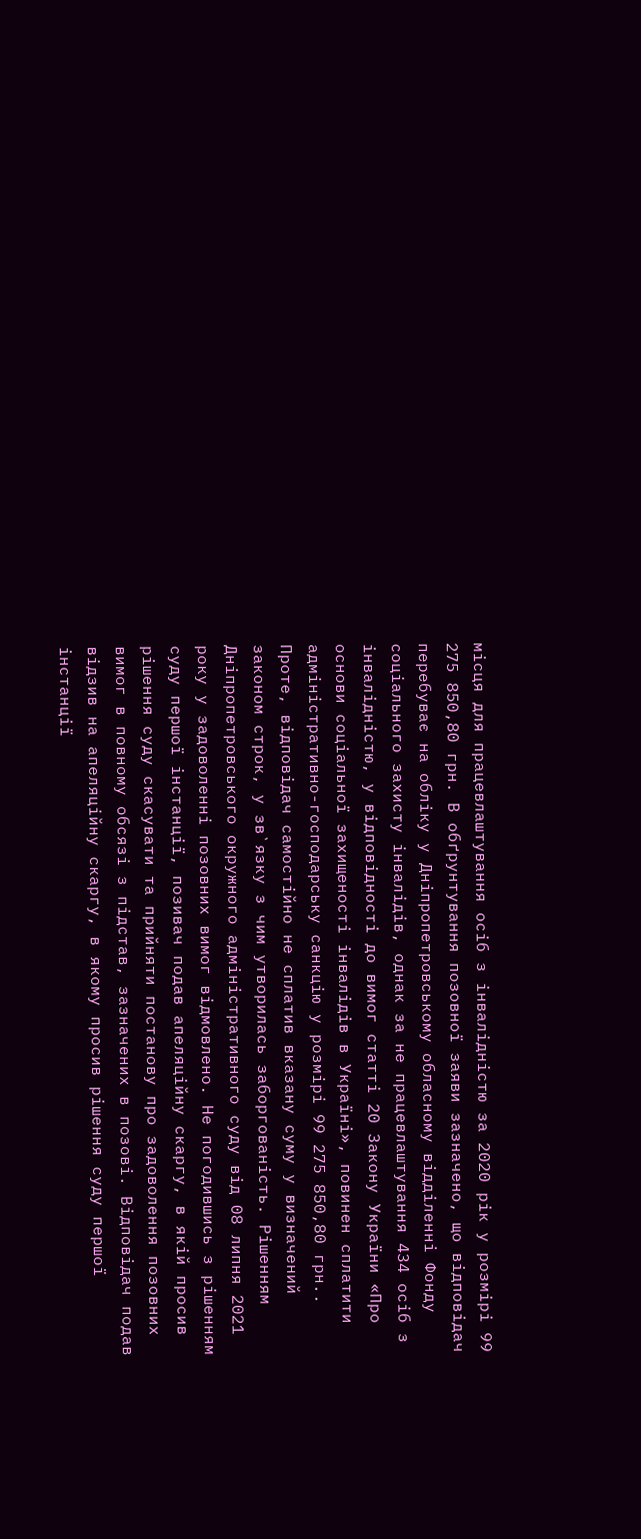місця для працевлаштування осіб з інвалідністю за 2020 рік у розмірі 99 275 850,80 грн. В обґрунтування позовної заяви зазначено, що відповідач перебуває на обліку у Дніпропетровському обласному відділенні Фонду соціального захисту інвалідів, однак за не працевлаштування 434 осіб з інвалідністю, у відповідності до вимог статті 20 Закону України «Про основи соціальної захищеності інвалідів в Україні», повинен сплатити адміністративно-господарську санкцію у розмірі 99 275 850,80 грн.. Проте, відповідач самостійно не сплатив вказану суму у визначений законом строк, у зв`язку з чим утворилась заборгованість. Рішенням Дніпропетровського окружного адміністративного суду від 08 липня 2021 року у задоволенні позовних вимог відмовлено. Не погодившись з рішенням суду першої інстанції, позивач подав апеляційну скаргу, в якій просив рішення суду скасувати та прийняти постанову про задоволення позовних вимог в повному обсязі з підстав, зазначених в позові. Відповідач подав відзив на апеляційну скаргу, в якому просив рішення суду першої інстанції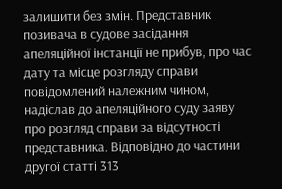залишити без змін. Представник позивача в судове засідання апеляційної інстанції не прибув, про час дату та місце розгляду справи повідомлений належним чином, надіслав до апеляційного суду заяву про розгляд справи за відсутності представника. Відповідно до частини другої статті 313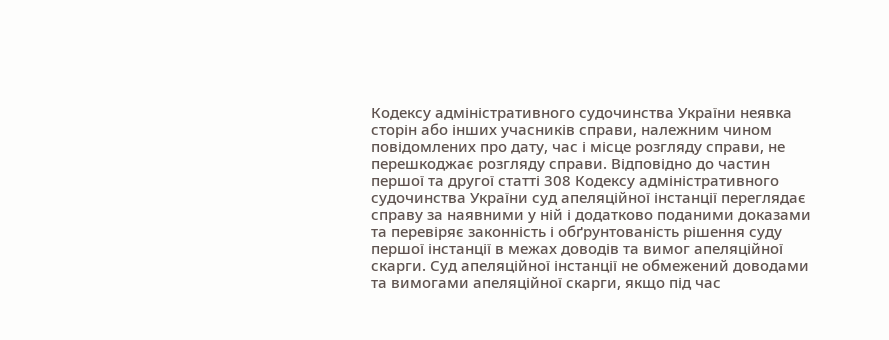Кодексу адміністративного судочинства України неявка сторін або інших учасників справи, належним чином повідомлених про дату, час і місце розгляду справи, не перешкоджає розгляду справи. Відповідно до частин першої та другої статті 308 Кодексу адміністративного судочинства України суд апеляційної інстанції переглядає справу за наявними у ній і додатково поданими доказами та перевіряє законність і обґрунтованість рішення суду першої інстанції в межах доводів та вимог апеляційної скарги. Суд апеляційної інстанції не обмежений доводами та вимогами апеляційної скарги, якщо під час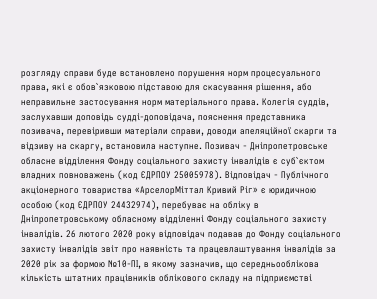розгляду справи буде встановлено порушення норм процесуального права, які є обов`язковою підставою для скасування рішення, або неправильне застосування норм матеріального права. Колегія суддів, заслухавши доповідь судді-доповідача, пояснення представника позивача, перевіривши матеріали справи, доводи апеляційної скарги та відзиву на скаргу, встановила наступне. Позивач - Дніпропетровське обласне відділення Фонду соціального захисту інвалідів є суб`єктом владних повноважень (код ЄДРПОУ 25005978). Відповідач - Публічного акціонерного товариства «АрселорМіттал Кривий Ріг» є юридичною особою (код ЄДРПОУ 24432974), перебуває на обліку в Дніпропетровському обласному відділенні Фонду соціального захисту інвалідів. 26 лютого 2020 року відповідач подавав до Фонду соціального захисту інвалідів звіт про наявність та працевлаштування інвалідів за 2020 рік за формою №10-ПІ, в якому зазначив, що середньооблікова кількість штатних працівників облікового складу на підприємстві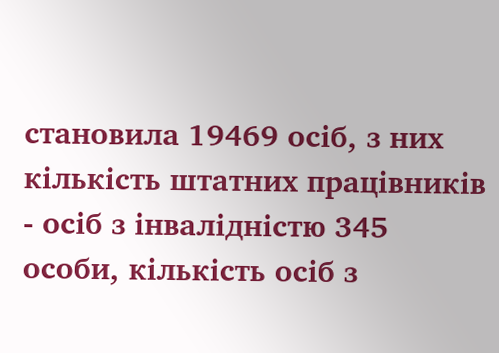становила 19469 осіб, з них кількість штатних працівників - осіб з інвалідністю 345 особи, кількість осіб з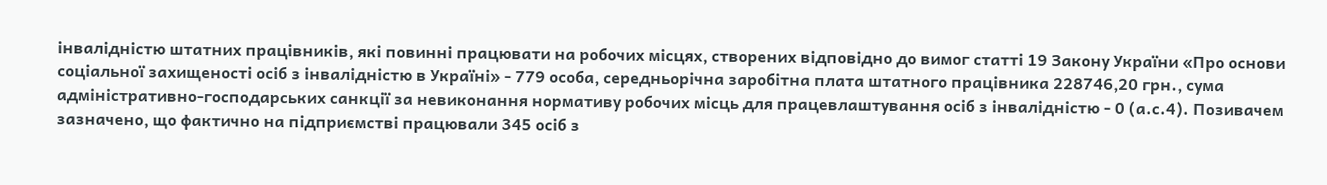інвалідністю штатних працівників, які повинні працювати на робочих місцях, створених відповідно до вимог статті 19 Закону України «Про основи соціальної захищеності осіб з інвалідністю в Україні» - 779 особа, середньорічна заробітна плата штатного працівника 228746,20 грн., сума адміністративно-господарських санкції за невиконання нормативу робочих місць для працевлаштування осіб з інвалідністю - 0 (а.с.4). Позивачем зазначено, що фактично на підприємстві працювали 345 осіб з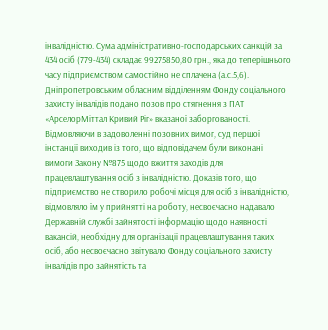інвалідністю. Сума адміністративно-господарських санкцій за 434 осіб (779-434) складає 99275850,80 грн., яка до теперішнього часу підприємством самостійно не сплачена (а.с.5,6). Дніпропетровським обласним відділенням Фонду соціального захисту інвалідів подано позов про стягнення з ПАТ «АрселорМіттал Кривий Ріг» вказаної заборгованості. Відмовляючи в задоволенні позовних вимог, суд першої інстанції виходив із того, що відповідачем були виконані вимоги Закону №875 щодо вжиття заходів для працевлаштування осіб з інвалідністю. Доказів того, що підприємство не створило робочі місця для осіб з інвалідністю, відмовляло їм у прийнятті на роботу, несвоєчасно надавало Державній службі зайнятості інформацію щодо наявності вакансій, необхідну для організації працевлаштування таких осіб, або несвоєчасно звітувало Фонду соціального захисту інвалідів про зайнятість та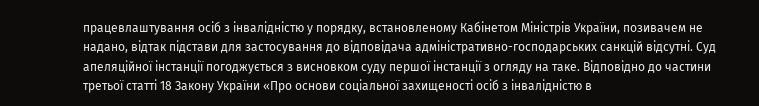працевлаштування осіб з інвалідністю у порядку, встановленому Кабінетом Міністрів України, позивачем не надано, відтак підстави для застосування до відповідача адміністративно-господарських санкцій відсутні. Суд апеляційної інстанції погоджується з висновком суду першої інстанції з огляду на таке. Відповідно до частини третьої статті 18 Закону України «Про основи соціальної захищеності осіб з інвалідністю в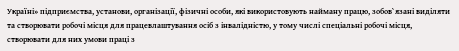Україні» підприємства, установи, організації, фізичні особи, які використовують найману працю, зобов`язані виділяти та створювати робочі місця для працевлаштування осіб з інвалідністю, у тому числі спеціальні робочі місця, створювати для них умови праці з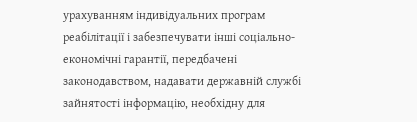урахуванням індивідуальних програм реабілітації і забезпечувати інші соціально-економічні гарантії, передбачені законодавством, надавати державній службі зайнятості інформацію, необхідну для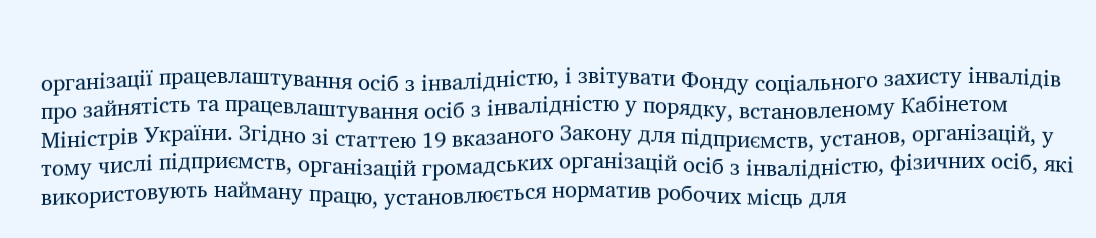організації працевлаштування осіб з інвалідністю, і звітувати Фонду соціального захисту інвалідів про зайнятість та працевлаштування осіб з інвалідністю у порядку, встановленому Кабінетом Міністрів України. Згідно зі статтею 19 вказаного Закону для підприємств, установ, організацій, у тому числі підприємств, організацій громадських організацій осіб з інвалідністю, фізичних осіб, які використовують найману працю, установлюється норматив робочих місць для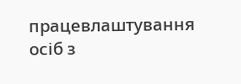працевлаштування осіб з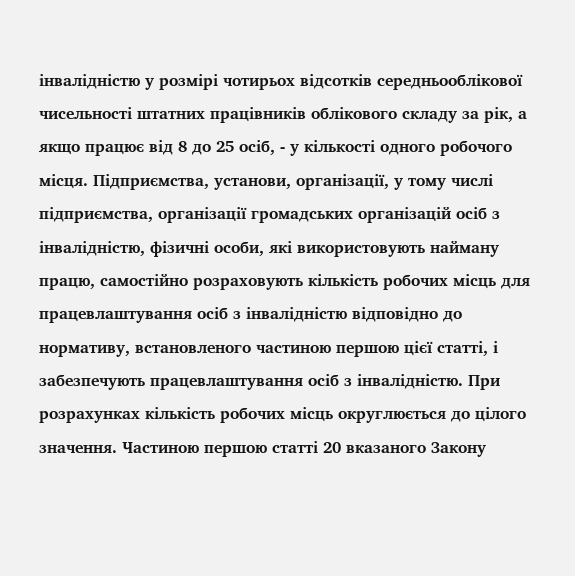інвалідністю у розмірі чотирьох відсотків середньооблікової чисельності штатних працівників облікового складу за рік, а якщо працює від 8 до 25 осіб, - у кількості одного робочого місця. Підприємства, установи, організації, у тому числі підприємства, організації громадських організацій осіб з інвалідністю, фізичні особи, які використовують найману працю, самостійно розраховують кількість робочих місць для працевлаштування осіб з інвалідністю відповідно до нормативу, встановленого частиною першою цієї статті, і забезпечують працевлаштування осіб з інвалідністю. При розрахунках кількість робочих місць округлюється до цілого значення. Частиною першою статті 20 вказаного Закону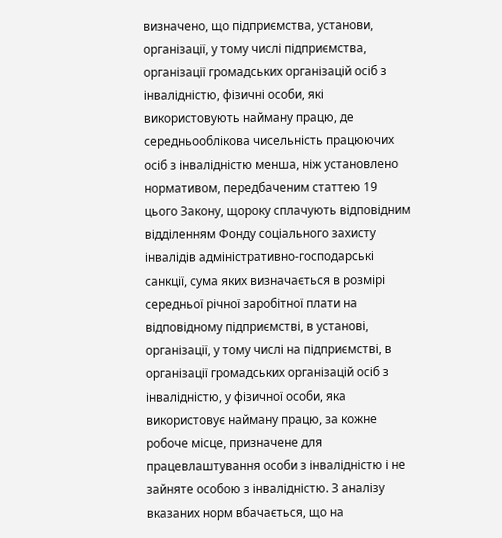визначено, що підприємства, установи, організації, у тому числі підприємства, організації громадських організацій осіб з інвалідністю, фізичні особи, які використовують найману працю, де середньооблікова чисельність працюючих осіб з інвалідністю менша, ніж установлено нормативом, передбаченим статтею 19 цього Закону, щороку сплачують відповідним відділенням Фонду соціального захисту інвалідів адміністративно-господарські санкції, сума яких визначається в розмірі середньої річної заробітної плати на відповідному підприємстві, в установі, організації, у тому числі на підприємстві, в організації громадських організацій осіб з інвалідністю, у фізичної особи, яка використовує найману працю, за кожне робоче місце, призначене для працевлаштування особи з інвалідністю і не зайняте особою з інвалідністю. З аналізу вказаних норм вбачається, що на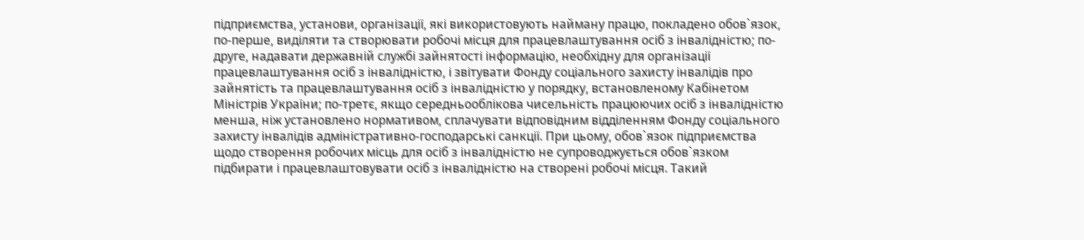підприємства, установи, організації, які використовують найману працю, покладено обов`язок, по-перше, виділяти та створювати робочі місця для працевлаштування осіб з інвалідністю; по-друге, надавати державній службі зайнятості інформацію, необхідну для організації працевлаштування осіб з інвалідністю, і звітувати Фонду соціального захисту інвалідів про зайнятість та працевлаштування осіб з інвалідністю у порядку, встановленому Кабінетом Міністрів України; по-третє, якщо середньооблікова чисельність працюючих осіб з інвалідністю менша, ніж установлено нормативом, сплачувати відповідним відділенням Фонду соціального захисту інвалідів адміністративно-господарські санкції. При цьому, обов`язок підприємства щодо створення робочих місць для осіб з інвалідністю не супроводжується обов`язком підбирати і працевлаштовувати осіб з інвалідністю на створені робочі місця. Такий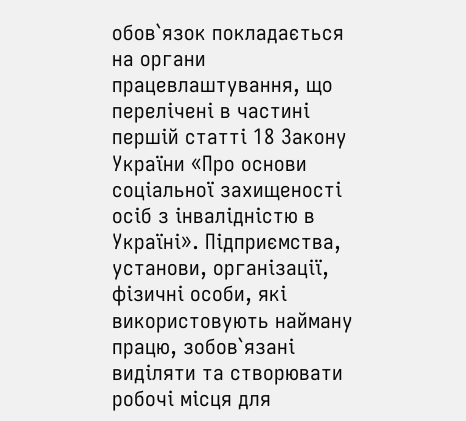обов`язок покладається на органи працевлаштування, що перелічені в частині першій статті 18 Закону України «Про основи соціальної захищеності осіб з інвалідністю в Україні». Підприємства, установи, організації, фізичні особи, які використовують найману працю, зобов`язані виділяти та створювати робочі місця для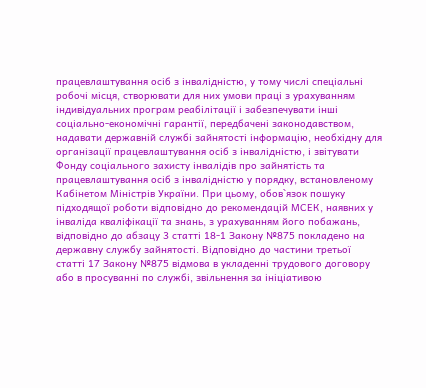працевлаштування осіб з інвалідністю, у тому числі спеціальні робочі місця, створювати для них умови праці з урахуванням індивідуальних програм реабілітації і забезпечувати інші соціально-економічні гарантії, передбачені законодавством, надавати державній службі зайнятості інформацію, необхідну для організації працевлаштування осіб з інвалідністю, і звітувати Фонду соціального захисту інвалідів про зайнятість та працевлаштування осіб з інвалідністю у порядку, встановленому Кабінетом Міністрів України. При цьому, обов`язок пошуку підходящої роботи відповідно до рекомендацій МСЕК, наявних у інваліда кваліфікації та знань, з урахуванням його побажань, відповідно до абзацу 3 статті 18-1 Закону №875 покладено на державну службу зайнятості. Відповідно до частини третьої статті 17 Закону №875 відмова в укладенні трудового договору або в просуванні по службі, звільнення за ініціативою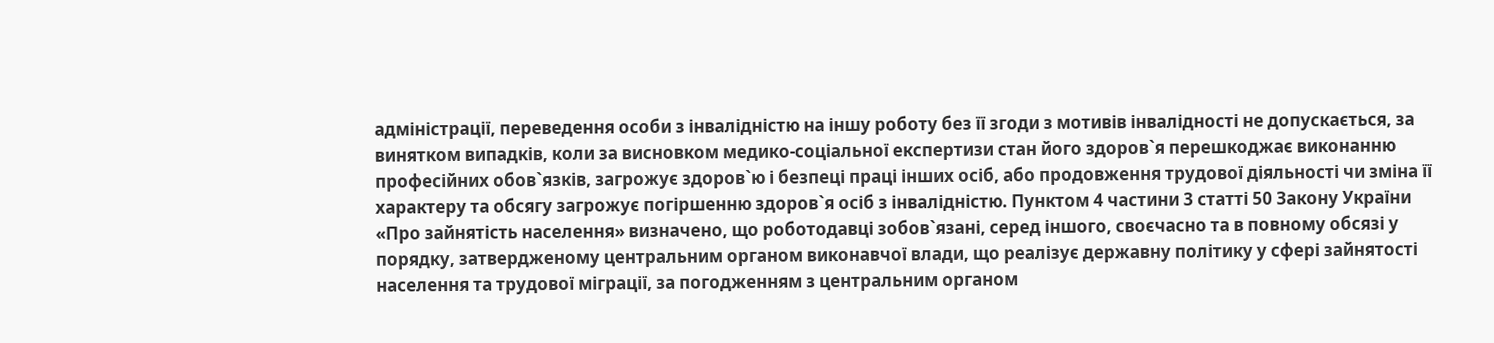адміністрації, переведення особи з інвалідністю на іншу роботу без її згоди з мотивів інвалідності не допускається, за винятком випадків, коли за висновком медико-соціальної експертизи стан його здоров`я перешкоджає виконанню професійних обов`язків, загрожує здоров`ю і безпеці праці інших осіб, або продовження трудової діяльності чи зміна її характеру та обсягу загрожує погіршенню здоров`я осіб з інвалідністю. Пунктом 4 частини 3 статті 50 Закону України «Про зайнятість населення» визначено, що роботодавці зобов`язані, серед іншого, своєчасно та в повному обсязі у порядку, затвердженому центральним органом виконавчої влади, що реалізує державну політику у сфері зайнятості населення та трудової міграції, за погодженням з центральним органом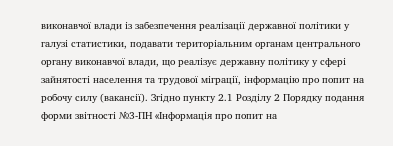виконавчої влади із забезпечення реалізації державної політики у галузі статистики, подавати територіальним органам центрального органу виконавчої влади, що реалізує державну політику у сфері зайнятості населення та трудової міграції, інформацію про попит на робочу силу (вакансії). Згідно пункту 2.1 Розділу 2 Порядку подання форми звітності №3-ПН «Інформація про попит на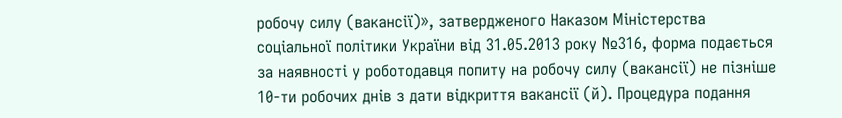робочу силу (вакансії)», затвердженого Наказом Міністерства соціальної політики України від 31.05.2013 року №316, форма подається за наявності у роботодавця попиту на робочу силу (вакансії) не пізніше 10-ти робочих днів з дати відкриття вакансії (й). Процедура подання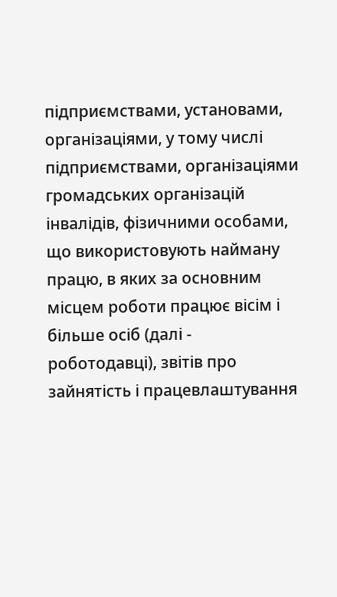підприємствами, установами, організаціями, у тому числі підприємствами, організаціями громадських організацій інвалідів, фізичними особами, що використовують найману працю, в яких за основним місцем роботи працює вісім і більше осіб (далі - роботодавці), звітів про зайнятість і працевлаштування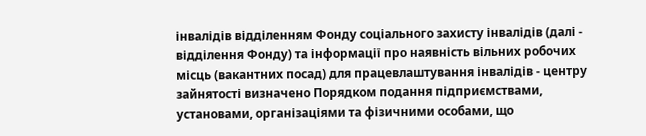інвалідів відділенням Фонду соціального захисту інвалідів (далі - відділення Фонду) та інформації про наявність вільних робочих місць (вакантних посад) для працевлаштування інвалідів - центру зайнятості визначено Порядком подання підприємствами, установами, організаціями та фізичними особами, що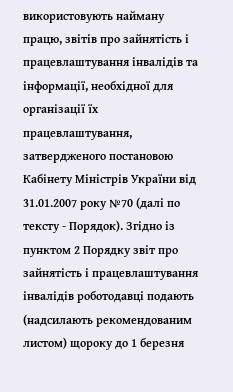використовують найману працю, звітів про зайнятість і працевлаштування інвалідів та інформації, необхідної для організації їх працевлаштування, затвердженого постановою Кабінету Міністрів України від 31.01.2007 року №70 (далі по тексту - Порядок). Згідно із пунктом 2 Порядку звіт про зайнятість і працевлаштування інвалідів роботодавці подають (надсилають рекомендованим листом) щороку до 1 березня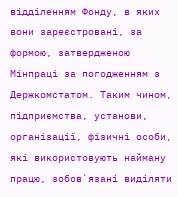відділенням Фонду, в яких вони зареєстровані, за формою, затвердженою Мінпраці за погодженням з Держкомстатом. Таким чином, підприємства, установи, організації, фізичні особи, які використовують найману працю, зобов`язані виділяти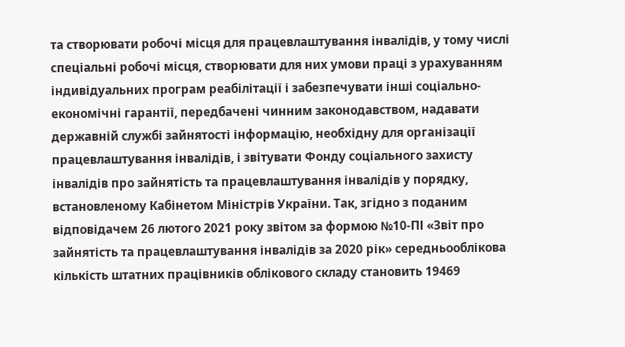та створювати робочі місця для працевлаштування інвалідів, у тому числі спеціальні робочі місця, створювати для них умови праці з урахуванням індивідуальних програм реабілітації і забезпечувати інші соціально-економічні гарантії, передбачені чинним законодавством, надавати державній службі зайнятості інформацію, необхідну для організації працевлаштування інвалідів, і звітувати Фонду соціального захисту інвалідів про зайнятість та працевлаштування інвалідів у порядку, встановленому Кабінетом Міністрів України. Так, згідно з поданим відповідачем 26 лютого 2021 року звітом за формою №10-ПІ «Звіт про зайнятість та працевлаштування інвалідів за 2020 рік» середньооблікова кількість штатних працівників облікового складу становить 19469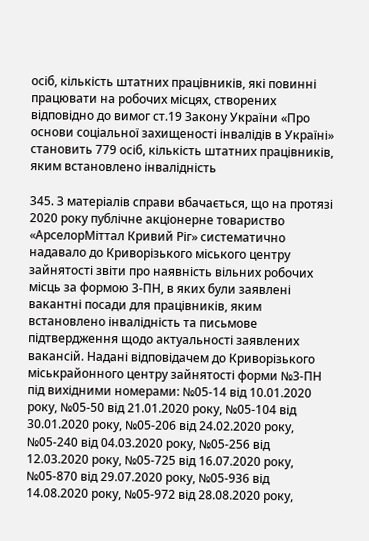осіб, кількість штатних працівників, які повинні працювати на робочих місцях, створених відповідно до вимог ст.19 Закону України «Про основи соціальної захищеності інвалідів в Україні» становить 779 осіб, кількість штатних працівників, яким встановлено інвалідність

345. З матеріалів справи вбачається, що на протязі 2020 року публічне акціонерне товариство «АрселорМіттал Кривий Ріг» систематично надавало до Криворізького міського центру зайнятості звіти про наявність вільних робочих місць за формою 3-ПН, в яких були заявлені вакантні посади для працівників, яким встановлено інвалідність та письмове підтвердження щодо актуальності заявлених вакансій. Надані відповідачем до Криворізького міськрайонного центру зайнятості форми №3-ПН під вихідними номерами: №05-14 від 10.01.2020 року, №05-50 від 21.01.2020 року, №05-104 від 30.01.2020 року, №05-206 від 24.02.2020 року, №05-240 від 04.03.2020 року, №05-256 від 12.03.2020 року, №05-725 від 16.07.2020 року, №05-870 від 29.07.2020 року, №05-936 від 14.08.2020 року, №05-972 від 28.08.2020 року,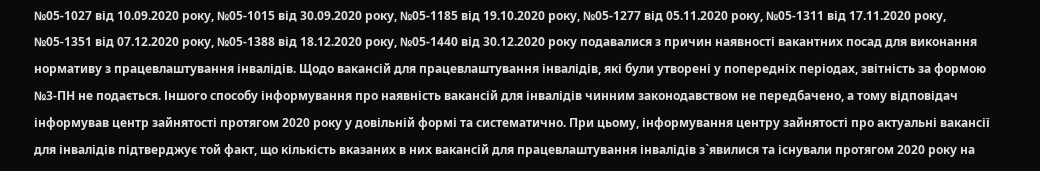№05-1027 від 10.09.2020 року, №05-1015 від 30.09.2020 року, №05-1185 від 19.10.2020 року, №05-1277 від 05.11.2020 року, №05-1311 від 17.11.2020 року, №05-1351 від 07.12.2020 року, №05-1388 від 18.12.2020 року, №05-1440 від 30.12.2020 року подавалися з причин наявності вакантних посад для виконання нормативу з працевлаштування інвалідів. Щодо вакансій для працевлаштування інвалідів, які були утворені у попередніх періодах, звітність за формою №3-ПН не подається. Іншого способу інформування про наявність вакансій для інвалідів чинним законодавством не передбачено, а тому відповідач інформував центр зайнятості протягом 2020 року у довільній формі та систематично. При цьому, інформування центру зайнятості про актуальні вакансії для інвалідів підтверджує той факт, що кількість вказаних в них вакансій для працевлаштування інвалідів з`явилися та існували протягом 2020 року на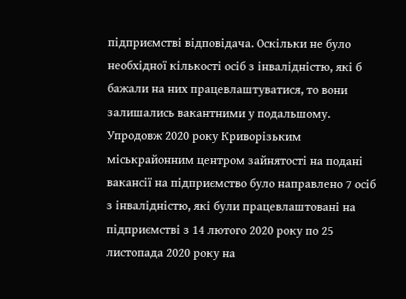підприємстві відповідача. Оскільки не було необхідної кількості осіб з інвалідністю, які б бажали на них працевлаштуватися, то вони залишались вакантними у подальшому. Упродовж 2020 року Криворізьким міськрайонним центром зайнятості на подані вакансії на підприємство було направлено 7 осіб з інвалідністю, які були працевлаштовані на підприємстві з 14 лютого 2020 року по 25 листопада 2020 року на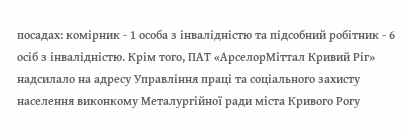посадах: комірник - 1 особа з інвалідністю та підсобний робітник - 6 осіб з інвалідністю. Крім того, ПАТ «АрселорМіттал Кривий Ріг» надсилало на адресу Управління праці та соціального захисту населення виконкому Металургійної ради міста Кривого Рогу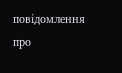повідомлення про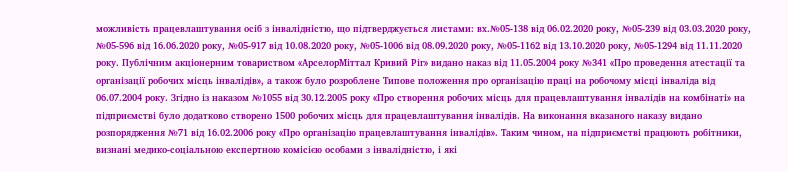можливість працевлаштування осіб з інвалідністю, що підтверджується листами: вх.№05-138 від 06.02.2020 року, №05-239 від 03.03.2020 року, №05-596 від 16.06.2020 року, №05-917 від 10.08.2020 року, №05-1006 від 08.09.2020 року, №05-1162 від 13.10.2020 року, №05-1294 від 11.11.2020 року. Публічним акціонерним товариством «АрселорМіттал Кривий Ріг» видано наказ від 11.05.2004 року №341 «Про проведення атестації та організації робочих місць інвалідів», а також було розроблене Типове положення про організацію праці на робочому місці інваліда від 06.07.2004 року. Згідно із наказом №1055 від 30.12.2005 року «Про створення робочих місць для працевлаштування інвалідів на комбінаті» на підприємстві було додатково створено 1500 робочих місць для працевлаштування інвалідів. На виконання вказаного наказу видано розпорядження №71 від 16.02.2006 року «Про організацію працевлаштування інвалідів». Таким чином, на підприємстві працюють робітники, визнані медико-соціальною експертною комісією особами з інвалідністю, і які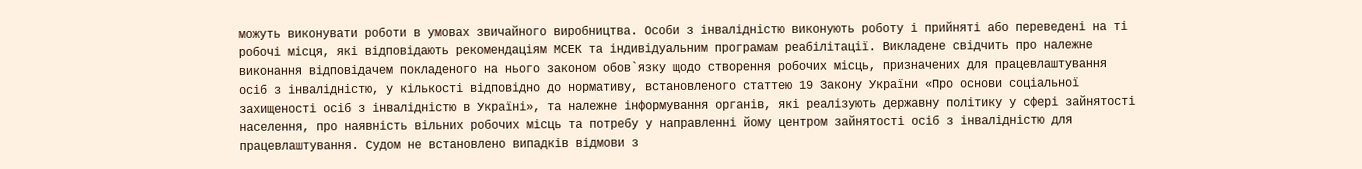можуть виконувати роботи в умовах звичайного виробництва. Особи з інвалідністю виконують роботу і прийняті або переведені на ті робочі місця, які відповідають рекомендаціям МСЕК та індивідуальним програмам реабілітації. Викладене свідчить про належне виконання відповідачем покладеного на нього законом обов`язку щодо створення робочих місць, призначених для працевлаштування осіб з інвалідністю, у кількості відповідно до нормативу, встановленого статтею 19 Закону України «Про основи соціальної захищеності осіб з інвалідністю в Україні», та належне інформування органів, які реалізують державну політику у сфері зайнятості населення, про наявність вільних робочих місць та потребу у направленні йому центром зайнятості осіб з інвалідністю для працевлаштування. Судом не встановлено випадків відмови з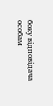боку відповідача особам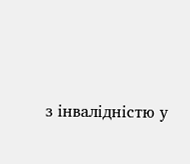з інвалідністю у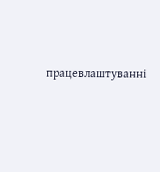працевлаштуванні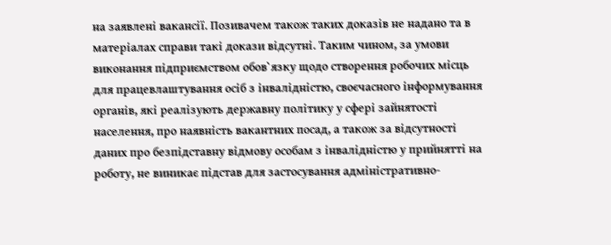на заявлені вакансії. Позивачем також таких доказів не надано та в матеріалах справи такі докази відсутні. Таким чином, за умови виконання підприємством обов`язку щодо створення робочих місць для працевлаштування осіб з інвалідністю, своєчасного інформування органів, які реалізують державну політику у сфері зайнятості населення, про наявність вакантних посад, а також за відсутності даних про безпідставну відмову особам з інвалідністю у прийнятті на роботу, не виникає підстав для застосування адміністративно-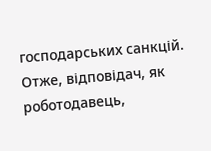господарських санкцій. Отже, відповідач, як роботодавець,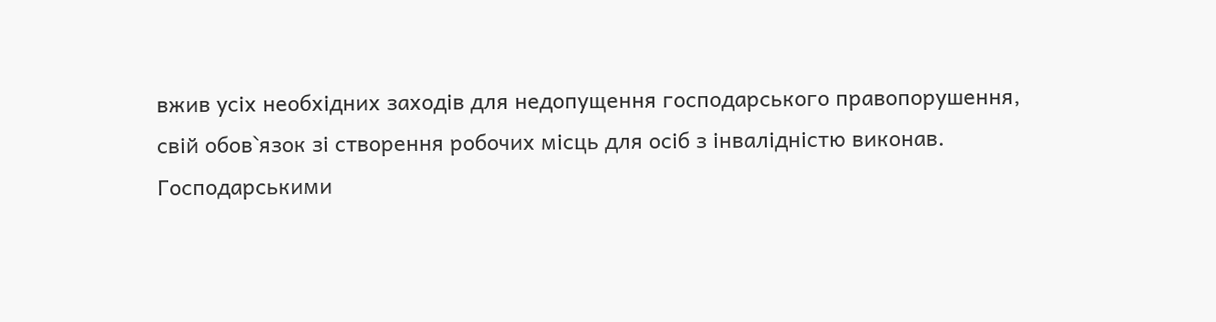вжив усіх необхідних заходів для недопущення господарського правопорушення, свій обов`язок зі створення робочих місць для осіб з інвалідністю виконав. Господарськими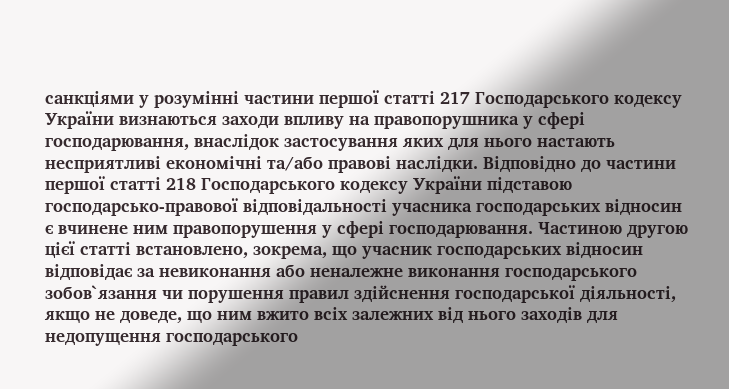санкціями у розумінні частини першої статті 217 Господарського кодексу України визнаються заходи впливу на правопорушника у сфері господарювання, внаслідок застосування яких для нього настають несприятливі економічні та/або правові наслідки. Відповідно до частини першої статті 218 Господарського кодексу України підставою господарсько-правової відповідальності учасника господарських відносин є вчинене ним правопорушення у сфері господарювання. Частиною другою цієї статті встановлено, зокрема, що учасник господарських відносин відповідає за невиконання або неналежне виконання господарського зобов`язання чи порушення правил здійснення господарської діяльності, якщо не доведе, що ним вжито всіх залежних від нього заходів для недопущення господарського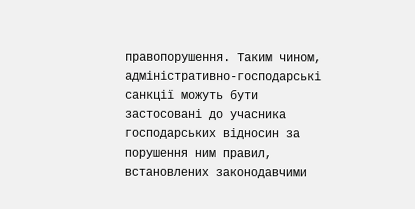правопорушення. Таким чином, адміністративно-господарські санкції можуть бути застосовані до учасника господарських відносин за порушення ним правил, встановлених законодавчими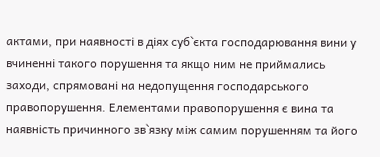актами, при наявності в діях суб`єкта господарювання вини у вчиненні такого порушення та якщо ним не приймались заходи, спрямовані на недопущення господарського правопорушення. Елементами правопорушення є вина та наявність причинного зв`язку між самим порушенням та його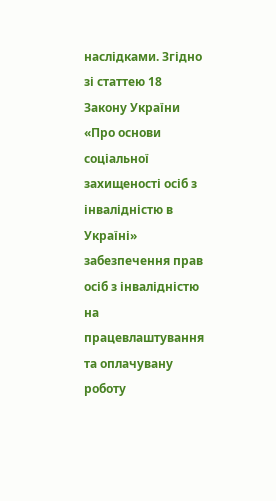наслідками. Згідно зі статтею 18 Закону України «Про основи соціальної захищеності осіб з інвалідністю в Україні» забезпечення прав осіб з інвалідністю на працевлаштування та оплачувану роботу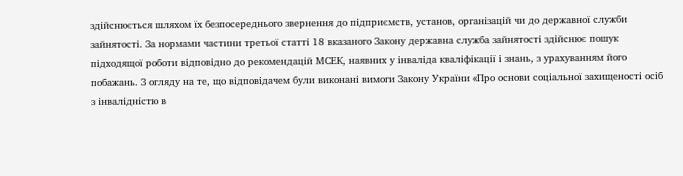здійснюється шляхом їх безпосереднього звернення до підприємств, установ, організацій чи до державної служби зайнятості. За нормами частини третьої статті 18 вказаного Закону державна служба зайнятості здійснює пошук підходящої роботи відповідно до рекомендацій МСЕК, наявних у інваліда кваліфікації і знань, з урахуванням його побажань. З огляду на те, що відповідачем були виконані вимоги Закону України «Про основи соціальної захищеності осіб з інвалідністю в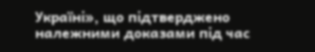Україні», що підтверджено належними доказами під час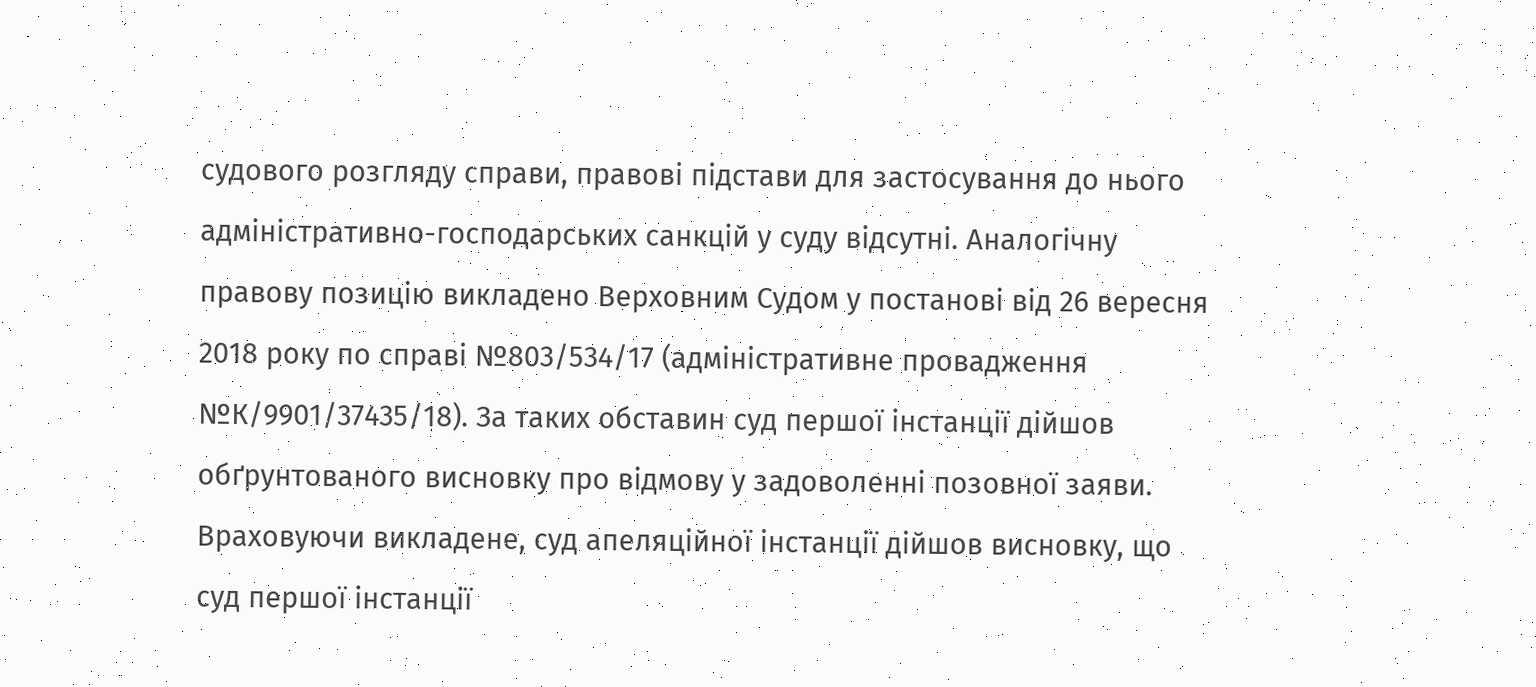судового розгляду справи, правові підстави для застосування до нього адміністративно-господарських санкцій у суду відсутні. Аналогічну правову позицію викладено Верховним Судом у постанові від 26 вересня 2018 року по справі №803/534/17 (адміністративне провадження №К/9901/37435/18). За таких обставин суд першої інстанції дійшов обґрунтованого висновку про відмову у задоволенні позовної заяви. Враховуючи викладене, суд апеляційної інстанції дійшов висновку, що суд першої інстанції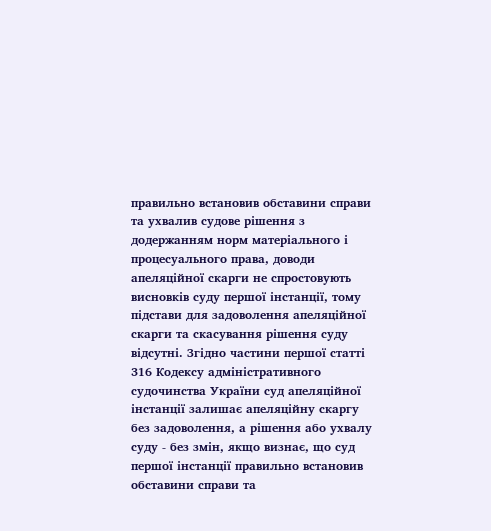правильно встановив обставини справи та ухвалив судове рішення з додержанням норм матеріального і процесуального права, доводи апеляційної скарги не спростовують висновків суду першої інстанції, тому підстави для задоволення апеляційної скарги та скасування рішення суду відсутні. Згідно частини першої статті 316 Кодексу адміністративного судочинства України суд апеляційної інстанції залишає апеляційну скаргу без задоволення, а рішення або ухвалу суду - без змін, якщо визнає, що суд першої інстанції правильно встановив обставини справи та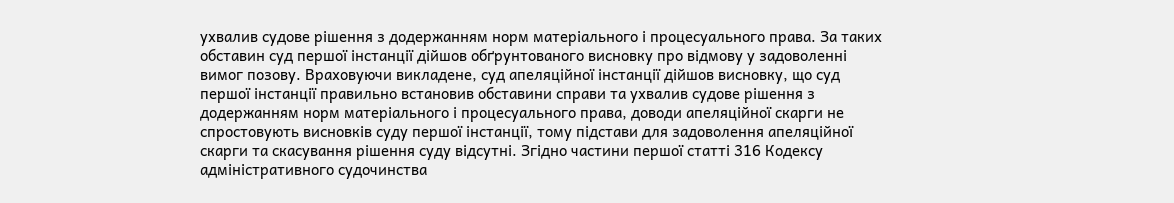ухвалив судове рішення з додержанням норм матеріального і процесуального права. За таких обставин суд першої інстанції дійшов обґрунтованого висновку про відмову у задоволенні вимог позову. Враховуючи викладене, суд апеляційної інстанції дійшов висновку, що суд першої інстанції правильно встановив обставини справи та ухвалив судове рішення з додержанням норм матеріального і процесуального права, доводи апеляційної скарги не спростовують висновків суду першої інстанції, тому підстави для задоволення апеляційної скарги та скасування рішення суду відсутні. Згідно частини першої статті 316 Кодексу адміністративного судочинства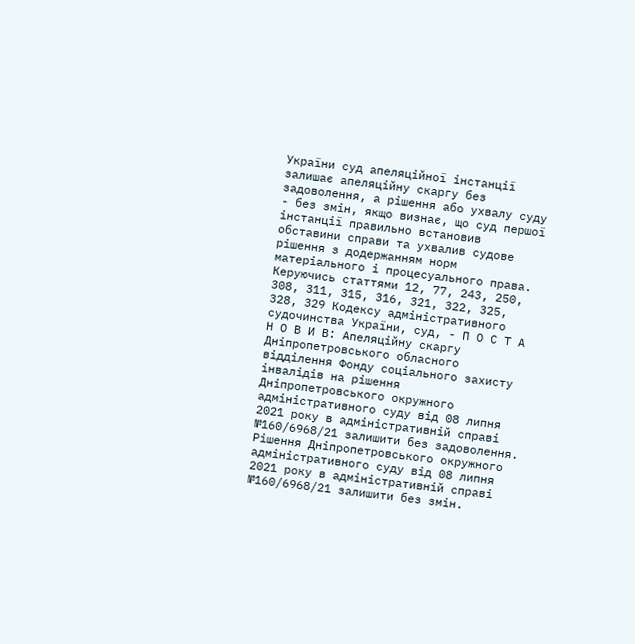України суд апеляційної інстанції залишає апеляційну скаргу без задоволення, а рішення або ухвалу суду - без змін, якщо визнає, що суд першої інстанції правильно встановив обставини справи та ухвалив судове рішення з додержанням норм матеріального і процесуального права. Керуючись статтями 12, 77, 243, 250, 308, 311, 315, 316, 321, 322, 325, 328, 329 Кодексу адміністративного судочинства України, суд, - П О С Т А Н О В И В: Апеляційну скаргу Дніпропетровського обласного відділення Фонду соціального захисту інвалідів на рішення Дніпропетровського окружного адміністративного суду від 08 липня 2021 року в адміністративній справі №160/6968/21 залишити без задоволення. Рішення Дніпропетровського окружного адміністративного суду від 08 липня 2021 року в адміністративній справі №160/6968/21 залишити без змін.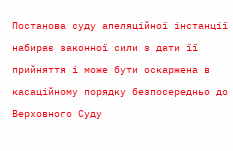Постанова суду апеляційної інстанції набирає законної сили з дати її прийняття і може бути оскаржена в касаційному порядку безпосередньо до Верховного Суду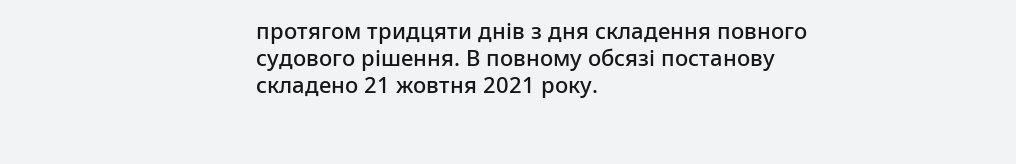протягом тридцяти днів з дня складення повного судового рішення. В повному обсязі постанову складено 21 жовтня 2021 року.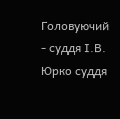Головуючий - суддя І.В. Юрко суддя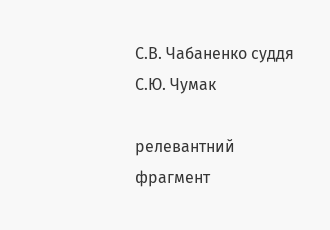С.В. Чабаненко суддя С.Ю. Чумак

релевантний фрагмент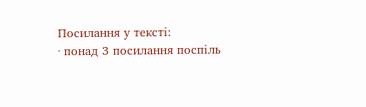Посилання у тексті:
· понад 3 посилання поспіль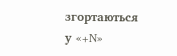згортаються у «+N»